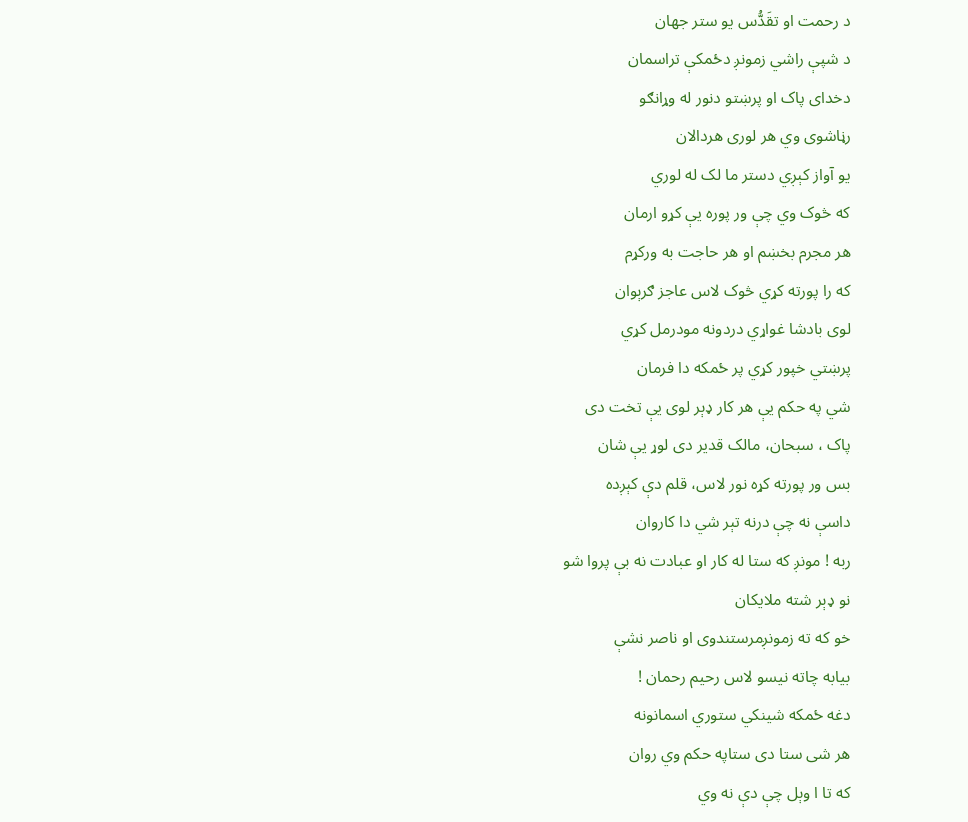د رحمت او تقَدُّس يو ستر جهان
د شپې راشي زمونږ دځمکې تراسمان
دخدای پاک او پرښتو دنور له وړانګو
رڼاشوی وي هر لوری هردالان
يو آواز کېږي دستر ما لک له لوري
که څوک وي چې ور پوره يې کړو ارمان
هر مجرم بخښم او هر حاجت به ورکړم
که را پورته کړي څوک لاس عاجز ګرېوان
لوی بادشا غواړي دردونه مودرمل کړي
پرښتي خپور کړي پر ځمکه دا فرمان
شي په حکم يې هر کار ډېر لوی يې تخت دی
پاک ، سبحان، مالک قدير دی لوړ يې شان
بس ور پورته کړه نور لاس، قلم دې کېږده
داسې نه چې درنه تېر شي دا کاروان
ربه ! مونږ که ستا له کار او عبادت نه بې پروا شو
نو ډېر شته ملايکان
خو که ته زمونږمرستندوی او ناصر نشې
بيابه چاته نيسو لاس رحيم رحمان !
دغه ځمکه شينکي ستوري اسمانونه
هر شی ستا دی ستاپه حکم وي روان
که تا ا وېل چې دې نه وي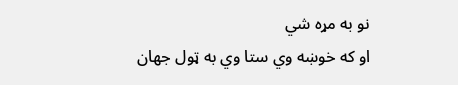نو به مړه شي
او که خوښه وي ستا وي به ټول جهان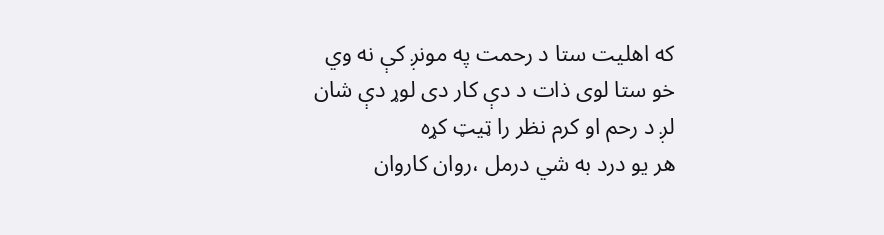که اهليت ستا د رحمت په مونږ کې نه وي
خو ستا لوی ذات د دې کار دی لوړ دې شان
لږ د رحم او کرم نظر را ټيټ کړه
هر يو درد به شي درمل ،روان کاروان